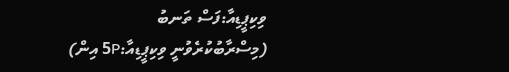ވިކިޕީޑިއާ:ފަސް ތަނބު
(މިސްރާބުކުރެވުނީ ވިކިޕީޑިއާ:5P އިން)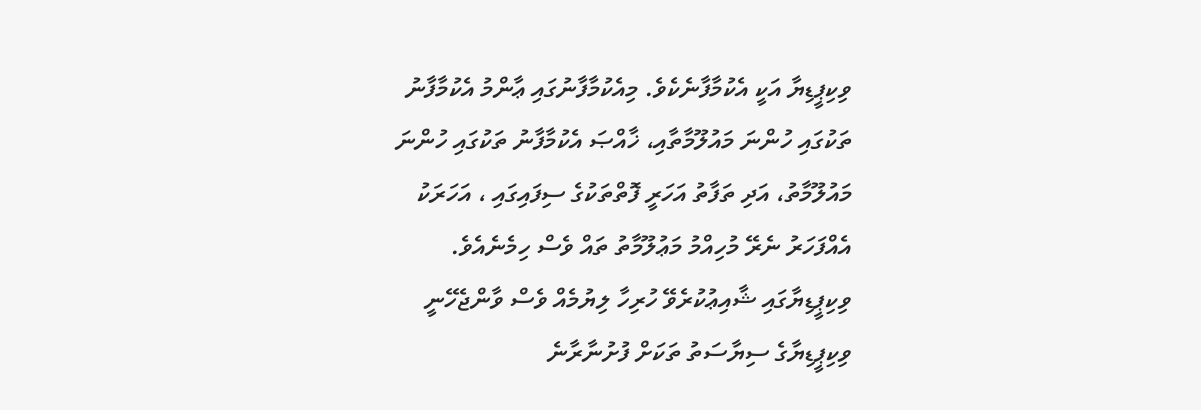ވިކިޕީޑިޔާ އަކީ އެކުމާފާނެކެވެ. މިއެކުމާފާނުގައި ޢާންމު އެކުމާފާނު ތަކުގައި ހުންނަ މައުލޫމާތާއި، ޚާއްޞަ އެކުމާފާނު ތަކުގައި ހުންނަ މައުލޫމާތު، އަދި ތަފާތު އަހަރީ ފޮތްތަކުގެ ސިފައިގައި ، އަހަރަކު އެއްފަހަރު ނެރޭ މުހިއްމު މަޢުލޫމާތު ތައް ވެސް ހިމެނެއެވެ. ވިކިޕީޑިޔާގައި ޝާއިޢުކުރެވޭ ހުރިހާ ލިޔުމެއް ވެސް ވާންޖެހޭނީ ވިކިޕީޑިޔާގެ ސިޔާސަތު ތަކަށް ފުށުނާރާނެ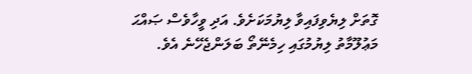ގޮތަށް ލިޔެވިފައިވާ ލިޔުމަކަށެވެ. އަދި ވީހާވެސް ޞައްޙަ މަޢުލޫމާތު ލިޔުމުގައި ހިމެނޭތޯ ބަލަންޖެހޭނެ އެވެ.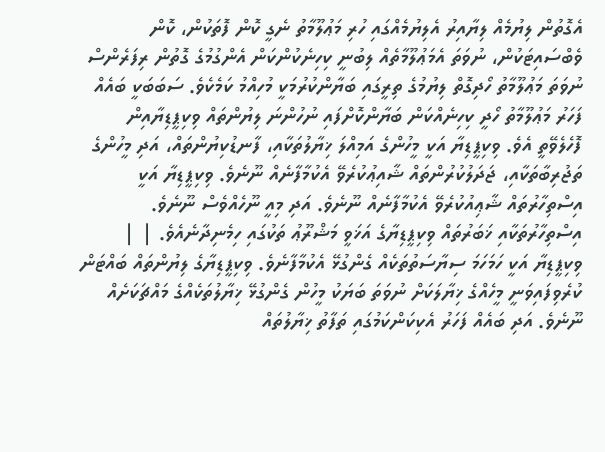އެގޮތުން ލިޔުމެއް ލިޔާއިރު އެލިޔުމެއްގައި ހުރި މަޢުލޫމާތު ނެގީ ކޮން ފޮތަކުން، ކޮން ވެބްސައިޓަކުން، ނުވަތަ އެމަޢުލޫމާތެއް ލިބުނީ ކިހިނެކުންކަން އެންގުމުގެ ގޮތުން ރިފަރެންސް ނުވަތަ މަޢުލޫމާތު ހޯދިގޮތް ލިޔުމުގެ ތިރީގައި ބަޔާންކުރުމަކީ މުހިއްމު ކަމެކެވެ. ސަބަބަކީ ބައެއް ފަހަރު މަޢުލޫމާތު ހޯދީ ކިހިނެއްކަން ބަޔާންކޮށްފައި ނުހުންނަ ލިޔުންތައް ވިކިޕީޑިޔާއިން ފޮހެލެވޭތީ އެވެ. ވިކިޕީޑިޔާ އަކީ މީހުންގެ އަމިއްލަ ޚިޔާލުތަކާއި، ފާނޑުކިޔުންތައް، އަދި މީހުންގެ ތަޖުރިބާތަކާއި، ޖަދަލުކުރުންތައް ޝާއިޢުކުރެވޭ އެކުމާފާނެއް ނޫނެވެ. ވިކިޕީޑިޔާ އަކީ އިސްތިހާރުތައް ޝާޢިއުކުރެވޭ އެކުމާފާނެއް ނޫނެވެ. އަދި މިއީ ނޫހެއްވެސް ނޫނެވެ. އިސްތިހާރުތަކާއި ޚަބަރުތައް ވިކިޕީޑިޔާގެ އަޚަވީ މަޝްރޫޢު ތަކުގައި ހިމެނިދާނެއެވެ. | |
ވިކިޕީޑިޔާ އަކީ ހަމަހަމަ ސިޔާސަތުތަކެއް ގެންގުޅޭ އެކުމާފާނެވެ. ވިކިޕީޑިޔާގެ ލިޔުންތައް ބައްޓަން ކުރެވިފައިވަނީ މީހެއްގެ ޚިޔާލަކަށް ނުވަތަ ބަޔަކު މީހުން ގެންގުޅޭ ޚިޔާލުތަކެއްގެ މައްޗަކަށެއް ނޫނެވެ. އަދި ބައެއް ފަހަރު އެކިކަންކަމުގައި ތަފާތު ޚިޔާލުތައް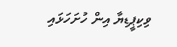ވިކިޕީޑިޔާ އިން ހުށަހަޅައި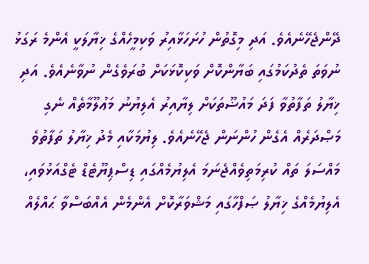ދޭންޖެހޭނެއެވެ. އަދި މިގޮތުން ހުށަހަޅާއިރު ވަކިމީހެއްގެ ޚިޔާލަކީ އެންމެ ރަގަޅު ނުވަތަ ތެދުކަމުގައި ބަޔާންކޮށް ވަކިކޮޅަކަށް ބުރަވެގެން ނުވާނެއެވެ. އަދި ޚިޔާލު ތަފާތުވާ ފަދަ މައުޟޫތަކަށް ލިޔާއިރު އެލިޔުނު މަޢުލޫމާތެއް ނެގި މަޞްދަރެއް އެގެން ހުންނަން ޖެހޭނެއެވެ. ލިޔުމަކާއި މެދު ޚިޔާލު ތަފާތުވެ މައްސަލަ ތައް ކުރިމަތިވެއްޖެނަމަ އެލިޔުމެއްގައި ޑިސްޕިޔޫޓެޑް ޓެގްއަޅުވައި، އެލިޔުމެއްގެ ޚިޔާލު ޞަފްހާގައި މަޝްވަރާކޮށް އެންމެން އެއްބަސްވާ ޙައްލެއް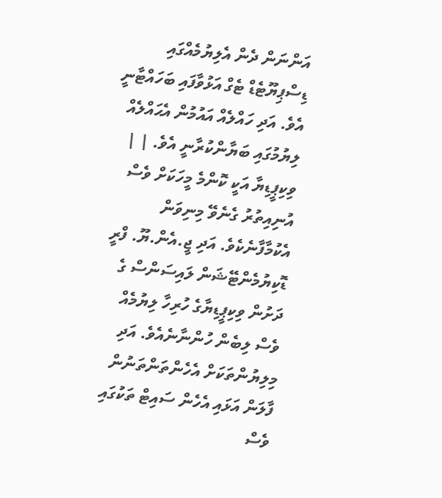އަންނަން ދެން އެލިޔުމެއްގައި ޑިސްޕިޔޫޓެޑް ޓެގް އަޅުވާފައި ބަހައްޓާނީ އެވެ. އަދި ހައްލެއް އައުމުން އެޙައްލެއް ލިޔުމުގައި ބަޔާންކުރާނީ އެވެ. | |
ވިކިޕީޑިޔާ އަކީ ކޮންމެ މީހަކަށް ވެސް އުނިއިތުރު ގެނެވޭ މިނިވަން އެކުމާފާނެކެވެ. އަދި ޖީ.އެން.ޔޫ. ފްރީ ޑޮކިޔުމެންޓޭޝަން ލައިސަންސް ގެ ދަށުން ވިކިޕީޑިޔާގެ ހުރިހާ ލިޔުމެއް ވެސް ލިބެން ހުންނާނެއެވެ. އަދި މިލިޔުންތަކަށް އެހެންތަންތަނުން ފާލަން އަޅައި އެހެން ސައިޓް ތަކުގައި ވެސް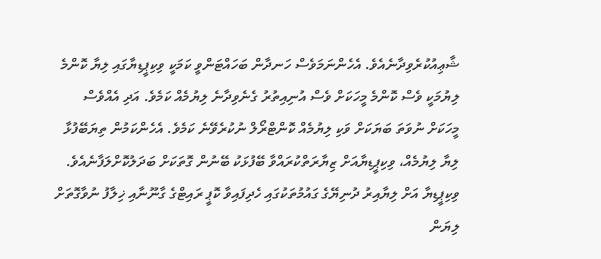ޝާޢިއުކުރެވިދާނެއެވެ. އެހެންނަމަވެސް ހަނދާން ބަހައްޓަންވީ ކަމަކީ ވިކިޕީޑިޔާގައި ލިޔާ ކޮންމެ ލިޔުމަކީ ވެސް ކޮންމެ މީހަކަށް ވެސް އުނިއިތުރު ގެނެވިދާނެ ލިޔުމެއް ކަމެވެ. އަދި އެއްވެސް މީހަކަށް ނުވަތަ ބަޔަކަށް ވަކި ލިޔުމެއް ކޮންޓްރޯލް ނުކުރެވޭނެ ކަމެވެ. އެހެންކަމުން ތިޔަބޭފުޅާ ލިޔާ ލިޔުމެއް، ވިކިޕީޑިޔާއަށް ޒިޔާރަތްކުރައްވާ ބޭފުޅަކު ބޭނުން ގޮތަކަށް ބަދަލުކޮށްލަފާނެއެވެ. ވިކިޕީޑިޔާ އަށް ލިޔާއިރު ދުނިޔޭގެ ގައުމުތަކުގައި ހެދިފައިވާ ކޮޕީ ރައިޓްގެ ގާނޫނާއި ޚިލާފު ނުވާގޮތަށް ލިޔަން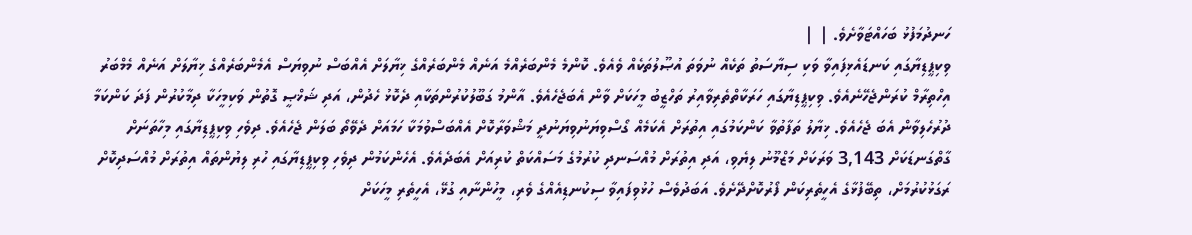ހަނދުމަފުޅު ބަހައްޓަވާށެވެ. | |
ވިކިޕީޑިޔާގައި ކަނޑައެޅިފައިވާ ވަކި ސިޔާސަތު ތަކެއް ނުވަތަ އުޞޫލުތަކެއް ވެއެވެ. ކޮންމެ މެންބަރެއްމެ އަނެއް މެންބަރެއްގެ ޚިޔާލަށް އެއްބަސް ނުވިޔަސް އެމެންބަރެއްގެ ޚިޔާލަށް އަނެއް މެމްބަރު އިހްތިރާމް ކުރަންޖެހޭނެއެވެ. ވިކިޕީޑިޔާގައި ހަރަކާތްތެރިވާއިރު ތަހްޒީބު މީހަކަށް ވާން އެބަޖެހެއެވެ. އާންމު ގަބޫލުކުރުންތަކާއި ދެކޮޅު ހެދުން، އަދި ޝަޚްޞީ ގޮތުން ވަކިމީހަކާ ދިމާކުރުން ފަދަ ކަންކަމާ ދުރުހެލިވާން އެބަ ޖެހެއެވެ. ޚިޔާލު ތަފާތުވާ ކަންކަމުގައި އިތުރަށް އެކަމެއް ގޯސްވިޔަނުވިޔަނުދީ މަޝްވަރާކޮށް އެއްބަސްވުމަކާ ހަމައަށް ދެވޭތޯ ބަލަން ޖެހެއެވެ. ދިވެހި ވިކިޕީޑިޔާގައި މިހާތަނަށް ގާތްގަނޑަކަށް 3,143 ވަރަކަށް މަޒްމޫނު ލިޔެވި، އަދި އިތުރަށް މުއްސަނދި ކުރުމުގެ މަސައްކަތް ކުރިއަށް އެބަދެއެވެ. އެހެންކަމުން ދިވެހި ވިކިޕީޑިޔާގައި ހުރި ލިޔުންތައް އިތުރަށް މުއްސަދިކޮށް ރަގަޅުކުރުމަށް، ތިބޭފުޅާގެ އެހީތެރިކަން ފޯރުކޮށްދޭށެވެ. އަބަދުވެސް ހުޅުވިފައިވާ ސިކުނޑިއެއްގެ ވެރި، މީހުންނާއި ގުޅޭ، އެހީތެރި މީހަކަށް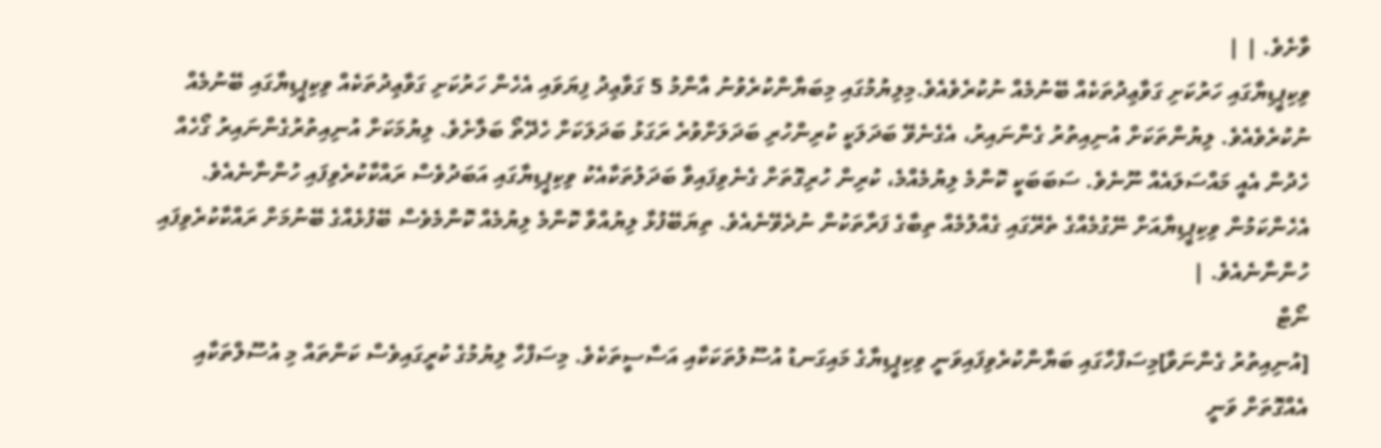ވާށެވެ. | |
ވިކިޕީޑިޔާގައި ހަރުކަށި ގަވާޢިދުތަކެއް ބޭނުމެއް ނުކުރެވެއެވެ.މިލިޔުމުގައި މިބަޔާންކުރެވުނު އާންމު 5 ގަވާޢިދު ފިޔަވައި އެހެން ހަރުކަށި ގަވާޢިދުތަކެއް ވިކިޕީޑިޔާގައި ބޭނުމެއް ނުކުރެވެއެވެ. ލިޔުންތަކަށް އުނިއިތުރު ގެންނައިރު، އެގެނެވޭ ބަދަލަކީ ކުރިންހުރި ބަދަލަށްވުރެ ރަގަޅު ބަދަލަކަށް ހެދޭތޯ ބަލާށެވެ. ލިޔުމަކަށް އުނިއިތުރުގެންނައިރު ގޯހެއް ހެދުން އެއީ މައްސަލައެއް ނޫނެވެ. ސަބަބަކީ ކޮންމެ ލިޔުމެއްމެ، ކުރިން ހުރިގޮތަށް ގެނެވިފައިވާ ބަދަލުތަކާއެކު ވިކިޕީޑިޔާގައި އަބަދުވެސް ރައްކާކުރެވިފައި ހުންނާނެއެވެ. އެހެންކަމުން ވިކިޕީޑިޔާއަށް ނޭގުމެއްގެ ތެރޭގައި ގެއްލުމެއް ތިބާގެ ފަރާތަކުން ނުދެވޭނެއެވެ. ތިޔަބޭފުޅާ ލިޔުއްވާ ކޮންމެ ލިޔުމެއް ކޮންމެވެސް ބޭފުޅެއްގެ ބޭނުމަށް ރައްކާކުރެވިފައި ހުންނާނެއެވެ. |
ނޯޓް
[އުނިއިތުރު ގެންނަވާ]މިސަފްހާގައި ބަޔާންކުރެވިފައިވަނީ ވިކިޕީޑިޔާގެ މައިގަނޑު އުސޫލުތަކަކާއި އަސާސީތަކެވެ. މިސަފްހާ ލިޔުމުގެ ކުރީގައިވެސް ކަންތައް މި އުސޫލްތަކާއި އެއްގޮތަށް ވަނީ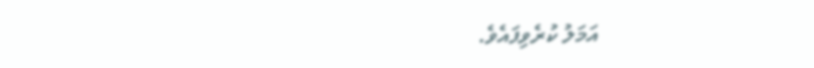އަމަލު ކުރެވިފައެވެ.